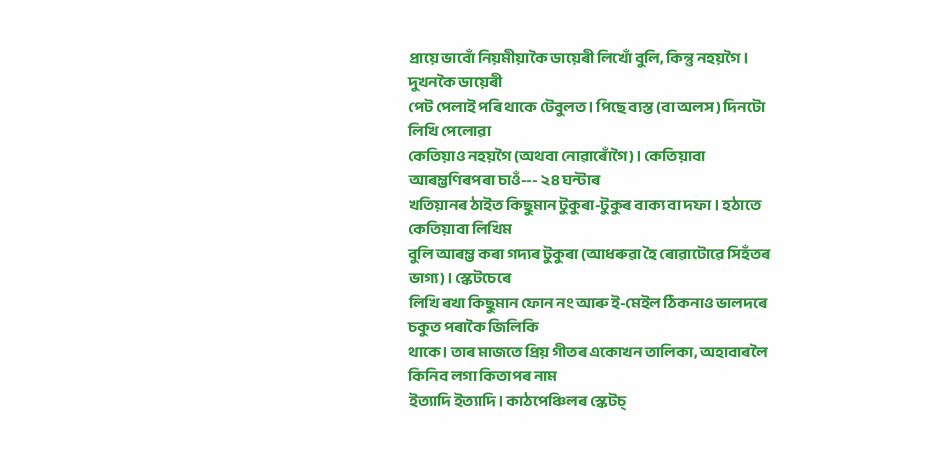প্রায়ে ভাবোঁ নিয়মীয়াকৈ ডায়েৰী লিখোঁ বুলি, কিন্তু নহয়গৈ। দুখনকৈ ডায়েৰী
পেট পেলাই পৰি থাকে টেবুলত। পিছে ব্যস্ত (বা অলস) দিনটো লিখি পেলোৱা
কেতিয়াও নহয়গৈ (অথবা নোৱাৰোঁগৈ)। কেতিয়াবা আৰম্ভণিৰপৰা চাওঁ--- ২8 ঘন্টাৰ
খতিয়ানৰ ঠাইত কিছুমান টুকুৰা-টুকুৰ বাক্য বা দফা। হঠাতে কেতিয়াবা লিখিম
বুলি আৰম্ভ কৰা গদ্যৰ টুকুৰা (আধৰুৱা হৈ ৰোৱাটোৱে সিহঁতৰ ভাগ্য)। স্কেটচেৰে
লিখি ৰখা কিছুমান ফোন নং আৰু ই-মেইল ঠিকনাও ভালদৰে চকুত পৰাকৈ জিলিকি
থাকে। তাৰ মাজতে প্রিয় গীতৰ একোখন তালিকা, অহাবাৰলৈ কিনিব লগা কিতাপৰ নাম
ইত্যাদি ইত্যাদি। কাঠপেঞ্চিলৰ স্কেটচ্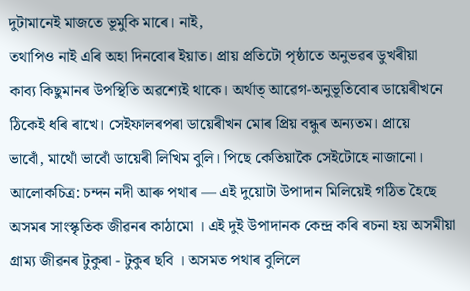দুটামানেই মাজতে ভূমুকি মাৰে। নাই,
তথাপিও নাই এৰি অহা দিনবোৰ ইয়াত। প্রায় প্রতিটো পৃষ্ঠাতে অনুভৱৰ ডুখৰীয়া
কাব্য কিছুমানৰ উপস্থিতি অৱশ্যেই থাকে। অর্থাত্ আৱেগ-অনুভূতিবোৰ ডায়েৰীখনে
ঠিকেই ধৰি ৰাখে। সেইফালৰপৰা ডায়েৰীখন মোৰ প্রিয় বন্ধুৰ অন্যতম। প্রায়ে
ভাবোঁ, মাথোঁ ভাবোঁ ডায়েৰী লিখিম বুলি। পিছে কেতিয়াকৈ সেইটোহে নাজানো।
আলোকচিত্ৰ: চন্দন নদী আৰু পথাৰ — এই দুয়োটা উপাদান মিলিয়েই গঠিত হৈছে অসমৰ সাংস্কৃতিক জীৱনৰ কাঠামো । এই দুই উপাদানক কেন্দ্ৰ কৰি ৰচনা হয় অসমীয়া গ্ৰাম্য জীৱনৰ টুকুৰা - টুকুৰ ছবি । অসমত পথাৰ বুলিলে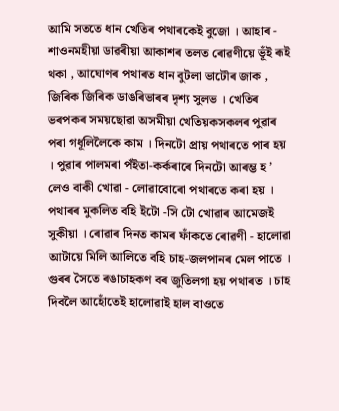আমি সততে ধান খেতিৰ পথাৰকেই বুজো । আহাৰ - শাওনমহীয়া ডাৱৰীয়া আকাশৰ তলত ৰোৱণীয়ে ভূঁই ৰূই থকা , আঘোণৰ পথাৰত ধান বুটলা ভাটৌৰ জাক , জিৰিক জিৰিক ডাঙৰিভাৰৰ দৃশ্য সুলভ । খেতিৰ ভৰপকৰ সময়ছোৱা অসমীয়া খেতিয়কসকলৰ পুৱাৰ পৰা গধূলিলৈকে কাম । দিনটো প্ৰায় পথাৰতে পাৰ হয় । পুৱাৰ পালমৰা পঁইতা-কৰ্কৰাৰে দিনটো আৰম্ভ হ ’ লেও বাকী খোৱা - লোৱাবোৰো পথাৰতে কৰা হয় । পথাৰৰ মুকলিত বহি ইটো -সি টো খোৱাৰ আমেজই সুকীয়া । ৰোৱাৰ দিনত কামৰ ফাঁকতে ৰোৱণী - হালোৱা আটায়ে মিলি আলিতে বহি চাহ-জলপানৰ মেল পাতে । গুৰৰ সৈতে ৰঙাচাহকণ বৰ জুতিলগা হয় পথাৰত । চাহ দিবলৈ আহোঁতেই হালোৱাই হাল বাওতে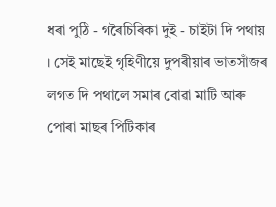ধৰা পুঠি - গৰৈচিৰিকা দুই - চাইটা দি পথায় । সেই মাছেই গৃহিণীয়ে দুপৰীয়াৰ ভাতসাঁজৰ লগত দি পথালে সমাৰ বোৱা মাটি আৰু পোৰা মাছৰ পিটিকাৰ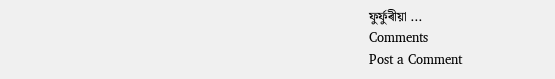ফুৰ্ফুৰীয়া ...
Comments
Post a Comment